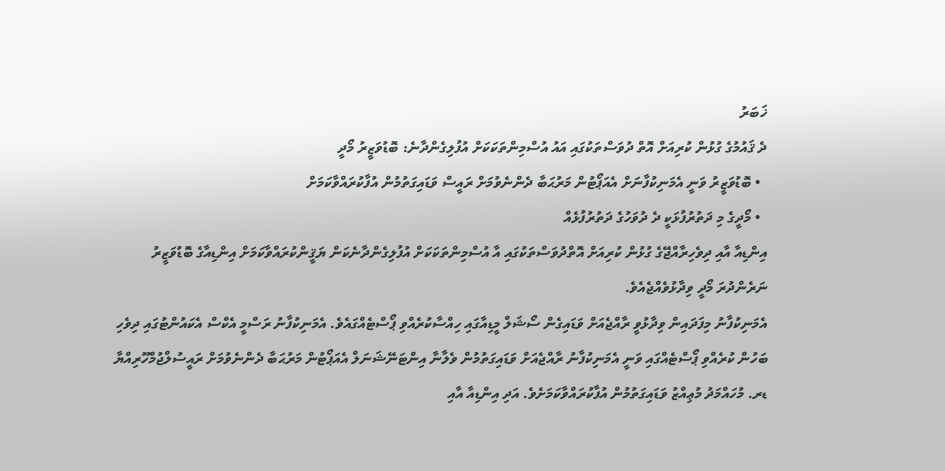ޚަބަރު
ދެ ޤައުމުގެ ގުޅުން ކުރިއަށް އޮތް ދުވަސްތަކުގައި އައު އުސްމިންތަކަކަށް އުފުލިގެންދާނެ: ބޮޑުވަޒީރު މޯދީ
  • ބޮޑުވަޒީރު ވަނީ އެމަނިކުފާނަށް އެއަޕޯޓުން މަރުޙަބާ ދެންނެވުމަށް ރައީސް ވަޑައިގަތުމުން އުފާކުރައްވާކަމަށް
  • މޯދީގެ މި ދަތުރުފުޅަކީ ދެ ދުވަހުގެ ދަތުރުފުޅެއް
އިންޑިއާ އާއި ދިވެހިރާއްޖޭގެ ގުޅުން ކުރިއަށް އޮތްދުވަސްތަކުގައި އާ އުސްމިންތަކަކަށް އުފުލިގެންދާނެކަން ޔަޤީންކުރައްވާކަމަށް އިންޑިއާގެ ބޮޑުވަޒީރު ނަރެންދުރަ މޯދީ ވިދާޅުވެއްޖެއެވެ.
އެމަނިކުފާނު މިފަދައިން ވިދާޅުވީ ރާއްޖެއަށް ވަޑައިގެން ސޯޝަލް މީޑިއާގައި ހިއްސާކުރެއްވި ޕޯސްޓެއްގައެވެ. އެމަނިކުފާނު ރަސްމީ އެކްސް އެކައުންޓުގައި ދިވެހި ބަހުން ކުރެއްވި ޕޯސްޓެއްގައި ވަނީ އެމަނިކުފާނު ރާއްޖެއަށް ވަޑައިގަތުމުން ވެލާނާ އިންޓަނޭޝަނަލް އެއަޕޯޓުން މަރުޙަބާ ދެންނެވުމަށް ރައީސުލްޖުމްހޫރިއްޔާ ޑރ. މުހައްމަދު މުޢިއްޒު ވަޑައިގަތުމުން އުފާކުރައްވާކަމަށެވެ. އަދި އިންޑިއާ އާއި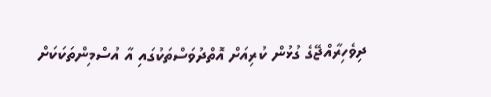ދިވެހިރާއްޖޭގެ ގުޅުން ކުރިއަށް އޮތްދުވަސްތަކުގައި އާ އުސްމިންތަކަކަށް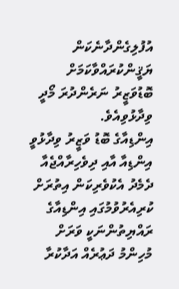އުފުލިގެންދާނެކަން ޔަޤީންކުރައްވާކަމަށް ބޮޑުވަޒީރު ނަރެންދުރަ މޯދީ ވިދާޅުވިއެވެ.
އިންޑިއާގެ ބޮޑު ވަޒީރު ވިދާޅުވީ އިންޑިއާ އާއި ދިވެހިރާއްޖެއާ ދެމެދު އެކުވެރިކަން އިތުރަށް ކުރިއެރުވުމުގައި އިންޑިއާގެ ރައްޔިތުންނަކީ ވަރަށް މުހިންމު ދަޢުރެއް އަދާކުރާ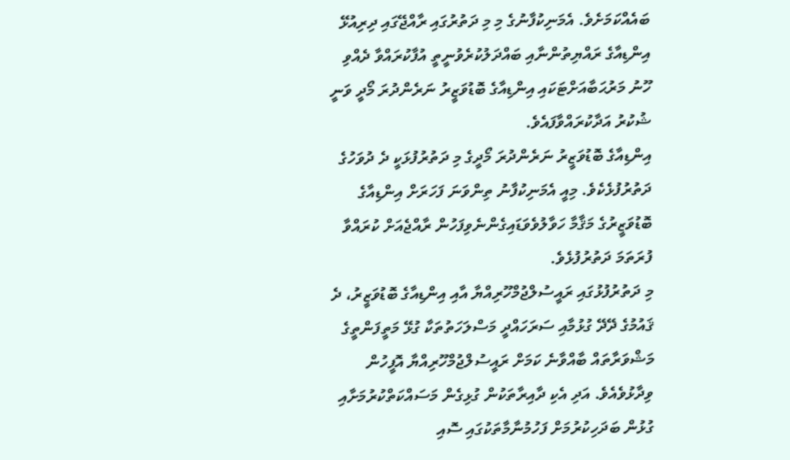ބައެއްކަމަށެވެ. އެމަނިކުފާނުގެ މި މި ދަތުރުގައި ރާއްޖޭގައި ދިރިއުޅޭ އިންޑިއާގެ ރައްޔިތުންނާއި ބައްދަލުކުރެވުނީތީ އުފާކުރައްވާ ދެއްވި ހޫނު މަރުޙަބާއަށްޓަކައި އިންޑިއާގެ ބޮޑުވަޒީރު ނަރެންދުރަ މޯދީ ވަނީ ޝުކުރު އަދާކުރައްވާފައެވެ.
އިންޑިއާގެ ބޮޑުވަޒީރު ނަރެންދުރަ މޯދީގެ މި ދަތުރުފުޅަކީ ދެ ދުވަހުގެ ދަތުރުފުޅެކެވެ. މިއީ އެމަނިކުފާނު ތިންވަނަ ފަހަރަށް އިންޑިއާގެ ބޮޑުވަޒީރުގެ މަޤާމާ ހަވާލުވެވަޑައިގެންނެވިފަހުން ރާއްޖެއަށް ކުރައްވާ ފުރަތަމަ ދަތުރުފުޅެވެ.
މި ދަތުރުފުޅުގައި ރައީސުލްޖުމްހޫރިއްޔާ އާއި އިންޑިއާގެ ބޮޑުވަޒީރު، ދެ ޤައުމުގެ ދޭދޭ ގުޅުމާއި ސަރަހައްދީ މަސްލަހަތުތަކާ ގުޅޭ މަތީފަންތީގެ މަޝްވަރާތައް ބާއްވާނެ ކަމަށް ރައީސުލްޖުމްހޫރިއްޔާ އޮފީހުން ވިދާޅުވެއެވެ. އަދި އެކި ދާއިރާތަކުން ގުޅިގެން މަސައްކަތްކުރުމަށާއި ގުޅުން ބަދަހިކުރުމަށް ފަހުމުނާމާތަކުގައި ސޮއި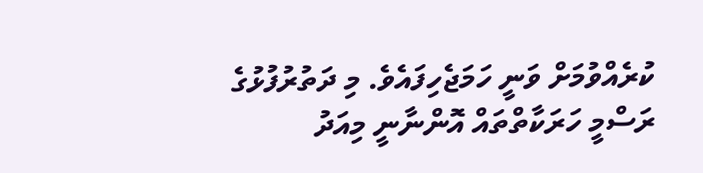ކުރެއްވުމަށް ވަނީ ހަމަޖެހިފައެވެ. މި ދަތުރުފުޅުގެ ރަސްމީ ހަރަކާތްތައް އޮންނާނީ މިއަދު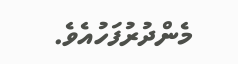މެންދުރުފަހުއެވެ.